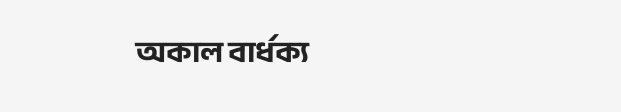অকাল বাৰ্ধক্য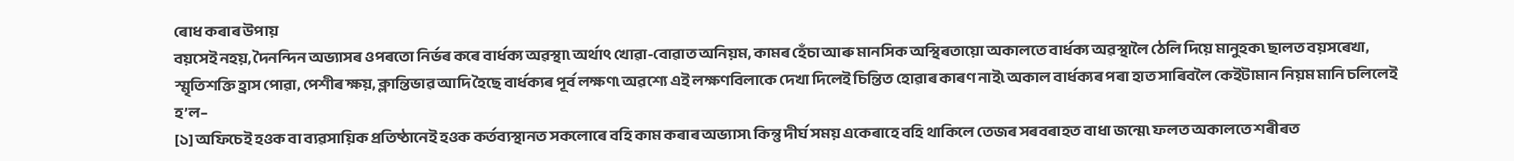ৰোধ কৰাৰ উপায়
বয়সেই নহয়, দৈনন্দিন অভ্যাসৰ ওপৰতো নিৰ্ভৰ কৰে বাৰ্ধক্য অৱস্থা৷ অৰ্থাৎ খোৱা-বোৱাত অনিয়ম, কামৰ হেঁচা আৰু মানসিক অস্থিৰতায়ো অকালতে বাৰ্ধক্য অৱস্থালৈ ঠেলি দিয়ে মানুহক৷ ছালত বয়সৰেখা, স্মৃতিশক্তি হ্ৰাস পোৱা, পেশীৰ ক্ষয়, ক্লান্তিভাৱ আদি হৈছে বাৰ্ধক্যৰ পূৰ্ব লক্ষণ৷ অৱশ্যে এই লক্ষণবিলাকে দেখা দিলেই চিন্তিত হোৱাৰ কাৰণ নাই৷ অকাল বাৰ্ধক্যৰ পৰা হাত সাৰিবলৈ কেইটামান নিয়ম মানি চলিলেই হ’ল–
[১] অফিচেই হওক বা ব্যৱসায়িক প্ৰতিষ্ঠানেই হওক কৰ্তব্যস্থানত সকলোৰে বহি কাম কৰাৰ অভ্যাস৷ কিন্তু দীৰ্ঘ সময় একেৰাহে বহি থাকিলে তেজৰ সৰবৰাহত বাধা জন্মে৷ ফলত অকালতে শৰীৰত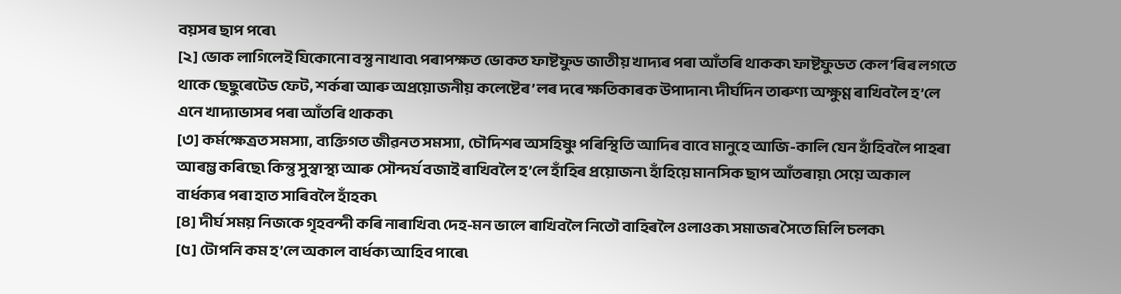বয়সৰ ছাপ পৰে৷
[২] ভোক লাগিলেই যিকোনো বস্তু নাখাব৷ পৰাপক্ষত ভোকত ফাষ্টফুড জাতীয় খাদ্যৰ পৰা আঁতৰি থাকক৷ ফাষ্টফুডত কেল’ৰিৰ লগতে থাকে ছেছুৰেটেড ফেট, শৰ্কৰা আৰু অপ্ৰয়োজনীয় কলেষ্টেৰ’লৰ দৰে ক্ষতিকাৰক উপাদান৷ দীৰ্ঘদিন তাৰুণ্য অক্ষুণ্ণ ৰাখিবলৈ হ’লে এনে খাদ্যাভাসৰ পৰা আঁতৰি থাকক৷
[৩] কৰ্মক্ষেত্ৰত সমস্যা, ব্যক্তিগত জীৱনত সমস্যা, চৌদিশৰ অসহিষ্ণু পৰিস্থিতি আদিৰ বাবে মানুহে আজি-কালি যেন হাঁহিবলৈ পাহৰা আৰম্ভ কৰিছে৷ কিন্তু সুস্বাস্থ্য আৰু সৌন্দৰ্য বজাই ৰাখিবলৈ হ’লে হাঁহিৰ প্ৰয়োজন৷ হাঁহিয়ে মানসিক ছাপ আঁতৰায়৷ সেয়ে অকাল বাৰ্ধক্যৰ পৰা হাত সাৰিবলৈ হাঁহক৷
[৪] দীৰ্ঘ সময় নিজকে গৃহবন্দী কৰি নাৰাখিব৷ দেহ-মন ভালে ৰাখিবলৈ নিতৌ বাহিৰলৈ ওলাওক৷ সমাজৰ সৈতে মিলি চলক৷
[৫] টোপনি কম হ’লে অকাল বাৰ্ধক্য আহিব পাৰে৷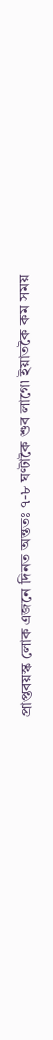প্ৰাপ্তবয়স্ক লোক এজনে দিনত অন্ততঃ ৭-৮ ঘণ্টাকৈ শুব লাগে৷ ইয়াতকৈ কম সময়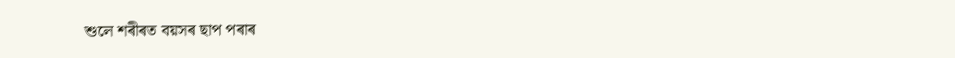শুলে শৰীৰত বয়সৰ ছাপ পৰাৰ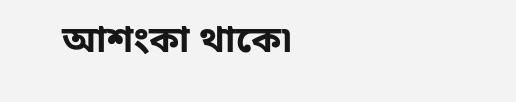আশংকা থাকে৷